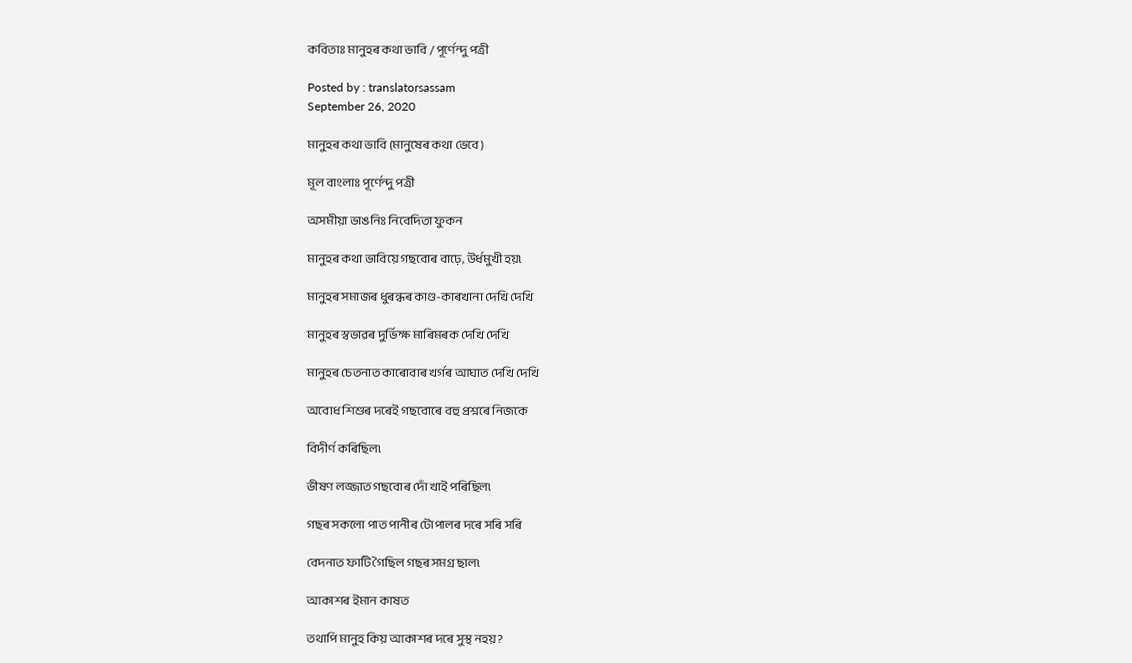কবিতাঃ মানুহৰ কথা ভাবি / পূৰ্ণেন্দু পত্ৰী

Posted by : translatorsassam
September 26, 2020

মানুহৰ কথা ভাবি (মানুষেৰ কথা ভেবে)

মূল বাংলাঃ পূৰ্ণেন্দু পত্ৰী

অসমীয়া ভাঙনিঃ নিবেদিতা ফুকন

মানুহৰ কথা ভাবিয়ে গছবোৰ বাঢ়ে, উৰ্ধমুখী হয়৷

মানুহৰ সমাজৰ ধুৰন্ধৰ কাণ্ড-কাৰখানা দেখি দেখি

মানুহৰ স্বভাৱৰ দুৰ্ভিক্ষ মাৰিমৰক দেখি দেখি

মানুহৰ চেতনাত কাৰোবাৰ খৰ্গৰ আঘাত দেখি দেখি

অবোধ শিশুৰ দৰেই গছবোৰে বহু প্ৰশ্নৰে নিজকে

বিদীৰ্ণ কৰিছিল৷

ভীষণ লজ্জাত গছবোৰ দোঁ খাই পৰিছিল৷

গছৰ সকলো পাত পানীৰ টোপালৰ দৰে সৰি সৰি

বেদনাত ফাটি গৈছিল গছৰ সমগ্ৰ ছাল৷

আকাশৰ ইমান কাষত

তথাপি মানুহ কিয় আকাশৰ দৰে সুস্থ নহয়?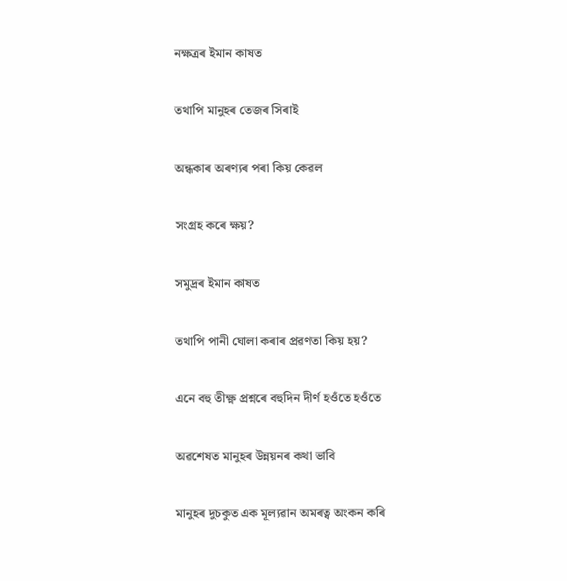নক্ষত্ৰৰ ইমান কাষত

তথাপি মানুহৰ তেজৰ সিৰাই

অন্ধকাৰ অৰণ্যৰ পৰা কিয় কেৱল

সংগ্ৰহ কৰে ক্ষয়?

সমুদ্ৰৰ ইমান কাষত

তথাপি পানী ঘোলা কৰাৰ প্ৰৱণতা কিয় হয়?

এনে বহু তীক্ষ্ণ প্ৰশ্নৰে বহুদিন দীৰ্ণ হওঁতে হওঁতে

অৱশেষত মানুহৰ উন্নয়নৰ কথা ভাবি

মানুহৰ দুচকুত এক মূল্যৱান অমৰত্ব অংকন কৰি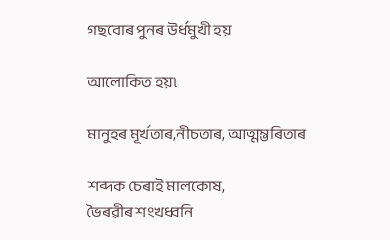গছবোৰ পুনৰ উৰ্ধমুখী হয়

আলোকিত হয়৷

মানুহৰ মূৰ্খতাৰ,নীচতাৰ, আত্মম্ভৰিতাৰ

শব্দক চেৰাই মালকোষ,
ভৈৰৱীৰ শংখধ্বনি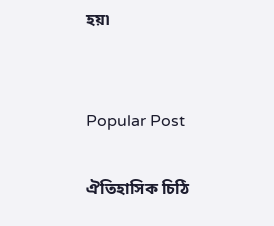হয়৷


Popular Post

ঐতিহাসিক চিঠি